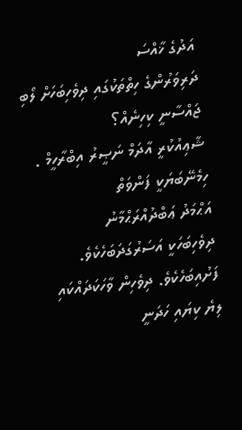އަދުގެ ޚާއްސަ
ދަރިވަރުންގެ ހިތްތަކުގައި ދިވެހިބަހަށް ލޯބި ޖައްސާނީ ކިހިނެއް؟
ޝާޢިއުކުރީ އާދަމް ނަޞީރު އިބްރާހީމް . ހިމެނޭބަޔަކީ ފަންވަތް
އަޙްމަދު ޢަބްދުއްރަޙްމާނު
ދިވެހިބަހަކީ އަސަރުގަދަބަހެކެވެ. ފަށުއިބަހެކެވެ. ދިވެހިން ވާހަކަދައްކައި ލިޔެ ކިޔައި ހަދަނީ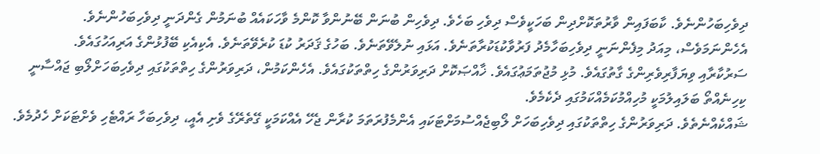ދިވެހިބަހުންނެވެ. ކާބަފައިން ވާރުތަކޮށްދިން ބަހަކީވެސް ދިވެހި ބަހެވެ. ދިވެހިން ބުނަން ބޭނުންވާ ކޮންމެ ވާހަކައެއް ބުނަމުން ގެންދަނީ ދިވެހިބަހުންނެވެ. އެހެންނަމަވެސް، މިއަދު މިފެންނަނީ ދިވެހިބަހާމެދު ފަރުވާކުޑަކުރާތަނެވެ. އަޅައި ނުލެވޭތަނެވެ. ބަހުގެ ޤަދަރު ކުޑަ ކުރެވޭތަނެވެ. އެކިއެކި ބޭފުޅުންގެ އަރިއަހުގައެވެ.
ސަރުކާރާއި ވިޔަފާރިވެރިންގެ ގާތުގައެވެ. މުޅި މުޖުތަމަޢުގައެވެ. ޚާއްޞަކޮށް ދަރިވަރުންގެ ހިތްތަކުގައެވެ. އެހެންކަމުން، ދަރިވަރުންގެ ހިތްތަކުގައި ދިވެހިބަހަށްލޯބި ޖައްސާނީ ކިހިނެއްތޯ ބަލައިލުމަކީ މުހިއްމުކަމެއްކަމުގައި ދެކެމެވެ.
ޝައްކެއްނެތެވެ. ދަރިވަރުންގެ ހިތްތަކުގައި ދިވެހިބަހަށް ލޯބިޖެއްސުމަށްޓަކައި އެންމެފުރަތަމަ ކުރާން ޖެހޭ އެއްކަމަކީ ގޭތެރޭގެ ވެށި އެއީ، ދިވެހިބަހާ ރައްޓެހި ވެށްޓަކަށް ހެދުމެވެ.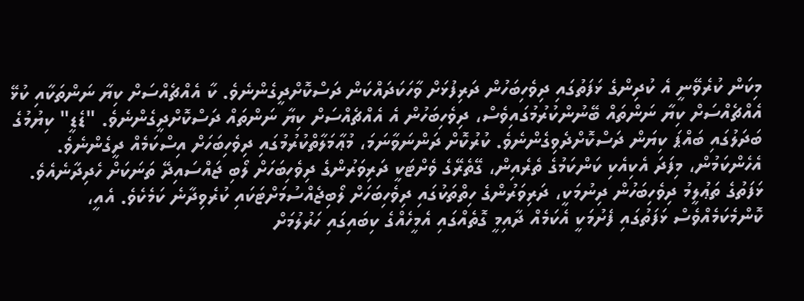މިކަން ކުރެވޭނީ އެ ކުދިންގެ ޅަފަތުގައި ދިވެހިބަހުން ދަރިފުޅަށް ވާހަކަދައްކަން ދަސްކޮށްދީގެންނެވެ. ކާ އެއްޗެއްސަށް ކިޔާ ނަންތަކާއި ކުޅޭ އެއްޗެއްސަށް ކިޔާ ނަންތައް ބޭނުންކުރުމުގައިވެސް، ދިވެހިބަހުން އެ އެއްޗެއްސަށް ކިޔާ ނަންތައް ދަސްކޮށްދީގެންނެވެ. "ޑެޑީ" ކިޔުމުގެ ބަދަލުގައި ބައްޕަ ކިޔަން ދަސްކޮށްދެވިގެންނެވެ. ކުރުކޮށް ދަންނަވާނަމަ، މުޢާމަލާތްކުރުމުގައި ދިވެހިބަހަށް އިސްކަމެއް ދީގެންނެވެ. އެހެންކަމުން، މިފަދަ އެކިއެކި ކަންކަމުގެ ތެރެއިން، ގޭތެރޭގެ ވެށްޓަކީ ދަރިވަރުންގެ ދިވެހިބަހަށް ލޯބި ޖައްސައިދޭ ތަނަކަށް ހެދިދާނެއެވެ.
ޅަފަތުގެ ތަޢުލީމު ދިވެހިބަހުން ދިނުމަކީ، ދަރިވަރުންގެ ހިތްތަކުގައި ދިވެހިބަހަށް ލޯބިޖެއްސުމަށްޓަކައި ކުރެވިދާނެ ކަމެކެވެ. އެއީ، ކޮންމެކަމެއްވެސް ޅަފަތުގައި ފެށުމަކީ އެކަމެއް ދާއިމީ ގޮތެއްގައި އެމީހެއްގެ ކިބައިގައި ހަރުލުމަށް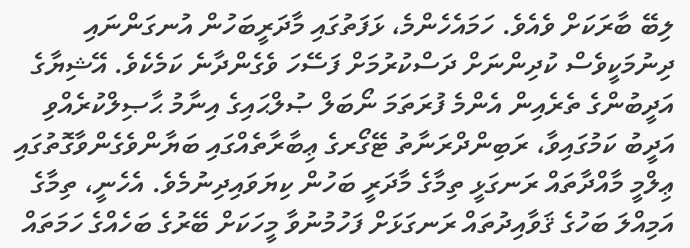ލިބޭ ބާރަކަށް ވެއެވެ. ހަމައެހެންމެ، ޅަފަތުގައި މާދަރީބަހުން އުނގަންނައި ދިނުމަކީވެސް ކުދިންނަށް ދަސްކުރުމަށް ފަސޭހަ ވެގެންދާނެ ކަމެކެވެ. އޭޝިޔާގެ އަދީބުންގެ ތެރެއިން އެންމެ ފުރަތަމަ ނޯބަލް ޞުލްޙައިގެ އިނާމު ޙާޞިލްކުރެއްވި އަދީބު ކަމުގައިވާ، ރަބިންދްރަނާތު ޓޭގޯރގެ ޢިބާރާތެއްގައި ބަޔާންވެގެންވާގޮތުގައި ޢިލްމީ މާއްދާތައް ރަނގަޅީ ތިމާގެ މާދަރީ ބަހުން ކިޔަވައިދިނުމެވެ. އެހެނީ، ތިމާގެ އަމިއްލަ ބަހުގެ ޤަވާއިދުތައް ރަނގަޅަށް ފަހުމުނުވާ މީހަކަށް ބޭރުގެ ބަހެއްގެ ހަމަތައް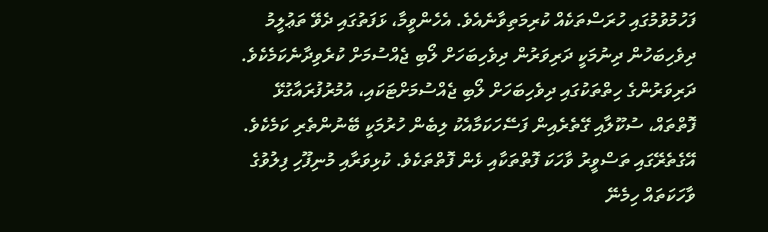ފަހުމުވުމުގައި ހުރަސްތަކެއް ކުރިމަތިވާނެއެވެ. އެހެންވީމާ، ޅަފަތުގައި ދެވޭ ތަޢުލީމު ދިވެހިބަހުން ދިނުމަކީ ދަރިވަރުން ދިވެހިބަހަށް ލޯބި ޖެއްސުމަށް ކުރެވިދާނެކަމެކެވެ.
ދަރިވަރުންގެ ހިތްތަކުގައި ދިވެހިބަހަށް ލޯބި ޖެއްސުމަށްޓަކައި، އުމުރުފުރައާގުޅޭ ފޮތްތައް، ސުކޫލާއި ގޭތެރެއިން ފަސޭހަކަމާއެކު ލިބެން ހުރުމަކީ ބޭނުންތެރި ކަމެކެވެ. އޭގެތެރޭގައި ތަސްވީރު ވާހަކަ ފޮތްތަކާއި ޅެން ފޮތްތަކެވެ. ކުޅިވަރާއި މުނިފޫހި ފިލުވުގެ ވާހަކަތައް ހިމެނޭ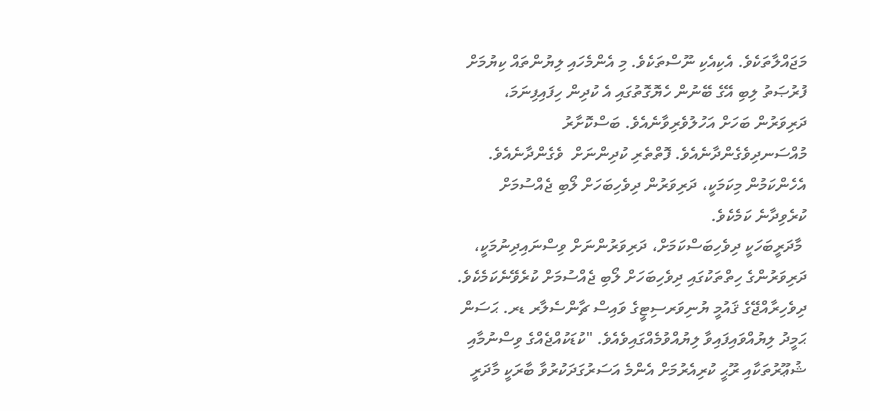މަޖައްލާތަކެވެ. އެކިއެކި ނޫސްތަކެވެ. މި އެންމެހައި ލިޔުންތައް ކިޔުމަށް ފުރުޞަތު ލިބި އޭގެ ބޭނުން ހެޔޮގޮތުގައި އެ ކުދިން ހިފައިފިނަމަ، ދަރިވަރުން ބަހަށް އަހުލުވެރިވާނެއެވެ. ބަސްކޮށާރު މުއްސަނދިވެގެންދާނެއެވެ. ފޮތްތެރި ކުދިންނަށް  ވެގެންދާނެއެވެ. އެހެންކަމުން މިކަމަކީ، ދަރިވަރުން ދިވެހިބަހަށް ލޯބި ޖެއްސުމަށް ކުރެވިދާނެ ކަމެކެވެ.
 މާދަރީބަހަކީ ދިވެހިބަސްކަމަށް، ދަރިވަރުންނަށް ވިސްނައިދިނުމަކީ، ދަރިވަރުންގެ ހިތްތަކުގައި ދިވެހިބަހަށް ލޯބި ޖެއްސުމަށް ކުރެވޭނެކަމެކެވެ. ދިވެހިރާއްޖޭގެ ޤައުމީ ޔުނިވަރސިޓީގެ ވައިސް ޗާންސެލާރ ޑރ. ޙަސަން ޙަމީދު ލިޔުއްވައިފައިވާ ލިޔުއްވުމެއްގައިވެއެވެ. "ކުޑަކުއްޖެއްގެ ވިސްނުމާއި ޝުޢޫރުތަކާއި ރޫޙީ ކުރިއެރުމަށް އެންމެ އަސަރުގަދަކުރުވާ ބާރަކީ މާދަރީ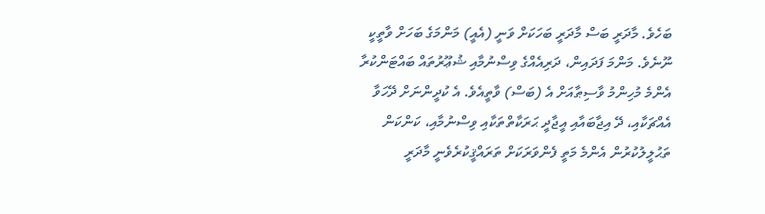ބަހެވެ. މާދަރީ ބަސް މާދަރީ ބަހަކަށް ވަނީ (އެއީ) މަންމަގެ ބަހަށް ވާތީކީ ނޫނެވެ. މަންމަ ފަދައިން، ދަރިއެއްގެ ވިސްނުމާއި ޝުޢޫރުތައް ބައްޓަންކުރާ އެންމެ މުހިންމު ވާސިޠާއަށް އެ (ބަސް) ވާތީއެވެ. އެ ކުދީންނަށް ދޭހަވާ އެއްޗަކާއި، ދޭ އިޖާބައާއި އީޖާދީ ޙަރަކާތްތަކާއި ވިސްނުމާއި، ކަންކަން ތަޙުލީލުކުރުން އެންމެ މަތީ ފެންވަރަކަށް ތަރައްޤީކުރެވެނީ މާދަރީ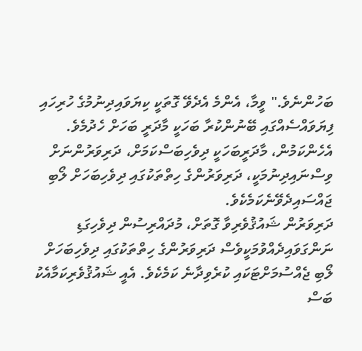ބަހުންނެވެ." ވީމާ، އެންމެ އެދެވޭ ގޮތަކީ ކިޔަވައިދިނުމުގެ ހުރިހައި ފިޔަވައްސެއްގައި ބޭނުންކުރާ ބަހަކީ މާދަރީ ބަހަށް ހެދުމެވެ. އެހެންކަމުން، މާދަރީބަހަކީ ދިވެހިބަސްކަމަށް، ދަރިވަރުންނަށް ވިސްނައިދިނުމަކީ، ދަރިވަރުންގެ ހިތްތަކުގައި ދިވެހިބަހަށް ލޯބި ޖައްސައިދެވޭނެކަމެކެވެ.
ދަރިވަރުން ޝައުޤުވެރިވާ ގޮތަށް، މުދައްރިސުން ދިވެހިގަޑި  ނަންގަވައިދެއްވުމަކީވެސް ދަރިވަރުންގެ ހިތްތަކުގައި ދިވެހިބަހަށް ލޯބި ޖެއްސުމަށްޓަކައި ކުރެވިދާނެ ކަމެކެވެ. އެއީ ޝައުޤުވެރިކަމާއެކު ބަސް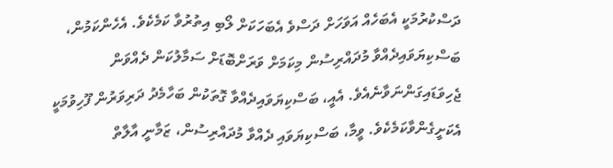ދަސްކުރުމަކީ އެބަހެއް އަވަހަށް ދަސްވެ އެބަހަކަށް ލޯބި އިތުރުވާ ކަމެކެވެ. އެހެންކަމުން، ބަސްކިޔަވައިދެއްވާ މުދައްރިސުން މިކަމަށް ވަރަށްބޮޑަށް ސަމާލުކަން ދެއްވަން ޖެހިވަޑައިގަންނަވާނެއެވެ. އެއީ، ބަސްކިޔަވައިދެއްވާ ގޮތަކުން ބަހާމެދު ދަރިވަރުން ފޫހިވުމަކީ އެކަށީގެންވާކަމެކެވެ. ވީމާ، ބަސްކިޔަވައި ދެއްވާ މުދައްރިސުން، ޒަމާނީ އާލާތް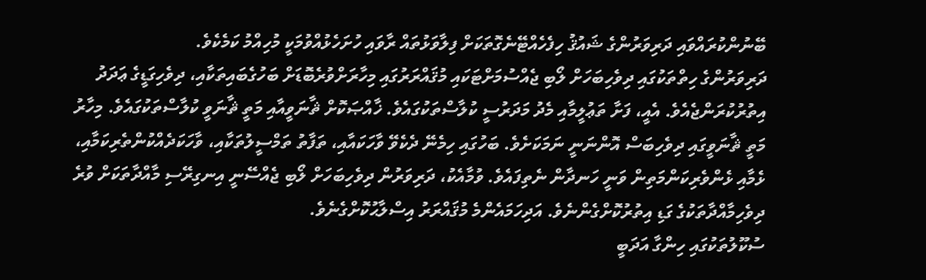ބޭނުންކުރައްވައި ދަރިވަރުންގެ ޝައުޤު ހިފެހެއްޓޭނެގޮތަކަށް ފިލާވަޅުތައް ރާވައި ހުށަހެޅުއްވުމަކީ މުހިއްމު ކަމެކެވެ.
ދަރިވަރުންގެ ހިތްތަކުގައި ދިވެހިބަހަށް ލޯބި ޖެއްސުމަށްޓަކައި މުޤައްރަރުގައި މިހާރަށްވުރެބޮޑަށް ބަހުގެބައިތަކާއި، ދިވެހިގަޑީގެ ޢަދަދު އިތުރުކުރަންޖެއެވެ. އެއީ، ފަށާ ތަޢުލީމާއި މެދު މަދަރުސީ ކުލާސްތަކުގައެވެ. ޚާއްޞަކޮށް ޘާނަވީއާއި މަތީ ޘާނަވީ ކުލާސްތަކުގައެވެ. މިހާރު މަތީ ޘާނަވީގައި ދިވެހިބަސް އޮންނަނީ ނަމަކަށެވެ. ބަހުގައި ހިމެނޭ ދެކެވޭ ވާހަކައާއި، ތަފާތު ތަމްސީލުތަކާއި، ވާހަކަދެއްކުންތެރިކަމާއި، ޅެމާއި ޅެންވެރިކަންމަތިން ވަނީ ހަނދާން ނެތިފައެވެ. ވުމާއެކު، ދަރިވަރުން ދިވެހިބަހަށް ލޯބި ޖެއްސޭނީ އިނގިރޭސި މާއްދާތަކަށް ވުރެ ދިވެހިމާއްދާތަކުގެ ގަޑި އިތުރުކޮށްގެންނެވެ. އަދިހަމައެންމެ މުޤައްރަރު އިސްލާޙުކޮށްގެނެވެ.
ސުކޫލުތަކުގައި ހިންގާ އަދަބީ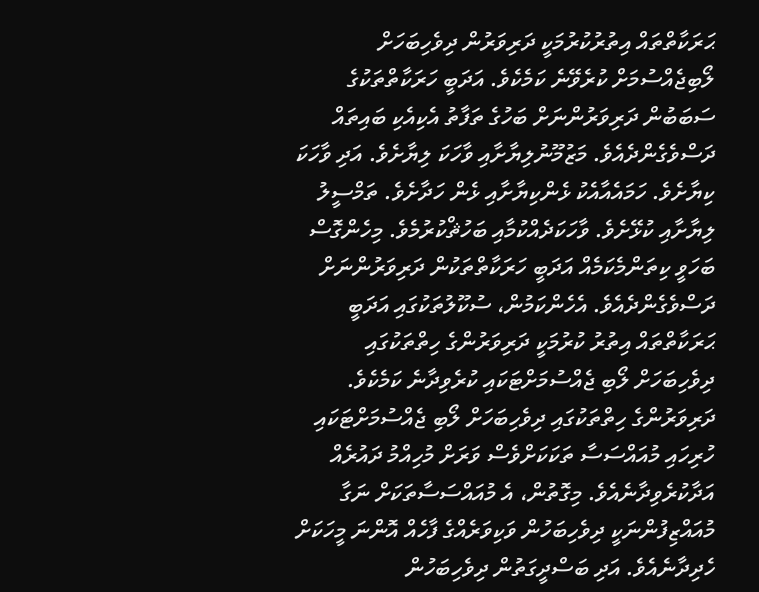ޙަރަކާތްތައް އިތުރުކުރުމަކީ ދަރިވަރުން ދިވެހިބަހަށް ލޯބިޖެއްސުމަށް ކުރެވޭނެ ކަމެކެވެ. އަދަބީ ހަރަކާތްތަކުގެ ސަބަބުން ދަރިވަރުންނަށް ބަހުގެ ތަފާތު އެކިއެކި ބައިތައް ދަސްވެގެންދެއެވެ. މަޒުމޫނުލިޔާށާއި ވާހަކަ ލިޔާށެވެ. އަދި ވާހަކަ ކިޔާށެވެ. ހަމައެއާއެކު ޅެންކިޔާށާއި ޅެން ހަދާށެވެ. ތަމްސީލު ލިޔާށާއި ކުޅޭށެވެ. ވާހަކަދެއްކުމާއި ބަހުޘްކުރުމެވެ. މިހެންގޮސް ބަހަވީ ކިތަންމެކަމެއް އަދަބީ ހަރަކާތްތަކުން ދަރިވަރުންނަށް ދަސްވެގެންދެއެވެ. އެހެންކަމުން، ސުކޫލުތަކުގައި އަދަބީ ޙަރަކާތްތައް އިތުރު ކުރުމަކީ ދަރިވަރުންގެ ހިތްތަކުގައި ދިވެހިބަހަށް ލޯބި ޖެއްސުމަށްޓަކައި ކުރެވިދާނެ ކަމެކެވެ.
ދަރިވަރުންގެ ހިތްތަކުގައި ދިވެހިބަހަށް ލޯބި ޖެއްސުމަށްޓަކައި ހުރިހައި މުއައްސަސާ ތަކަކަށްވެސް ވަރަށް މުހިއްމު ދައުރެއް އަދާކުރެވިދާނެއެވެ. މިގޮތުން، އެ މުއައްސަސާތަކަށް ނަގާ މުއައްޒިފުންނަކީ ދިވެހިބަހުން ވަކިވަރެއްގެ ފާހެއް އޮންނަ މީހަކަށް ހެދިދާނެއެވެ. އަދި ބަސްދީގަތުން ދިވެހިބަހުން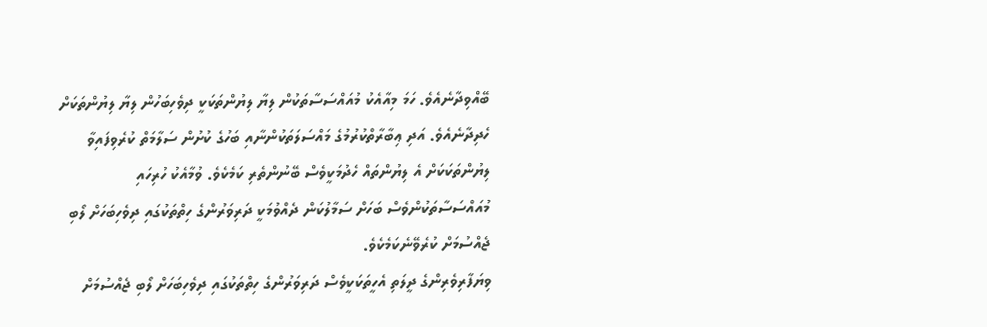ބޭއްވިދާނެއެވެ. ހަމަ މިއާއެކު މުއައްސަސާތަކުން ލިޔާ ލިޔުންތަކަކީ ދިވެހިބަހުން ލިޔާ ލިޔުންތަކަށް ހެދިދާނެއެވެ. އަދި ޢިބާރާތްކުރުމުގެ މައްސަލަތަކުންނާއި ބަހުގެ ކުށުން ސަލާމަތް ކުރެވިފައިވާ ލިޔުންތަކަކަށް އެ ލިޔުންތައް ހެދުމަކީވެސް ބޭނުންތެރި ކަމެކެވެ. ވުމާއެކު ހުރިހައި މުއައްސަސާތަކުންވެސް ބަހަށް ސަމާލުކަން ދެއްވުމަކީ ދަރިވަރުންގެ ހިތްތަކުގައި ދިވެހިބަހަށް ލޯބި ޖެއްސުމަށް ކުރެވޭނެކަމެކެވެ.
ވިޔަފާރިވެރިންގެ ދީލަތި އެހީތަކަކީވެސް ދަރިވަރުންގެ ހިތްތަކުގައި ދިވެހިބަހަށް ލޯބި ޖެއްސުމަށް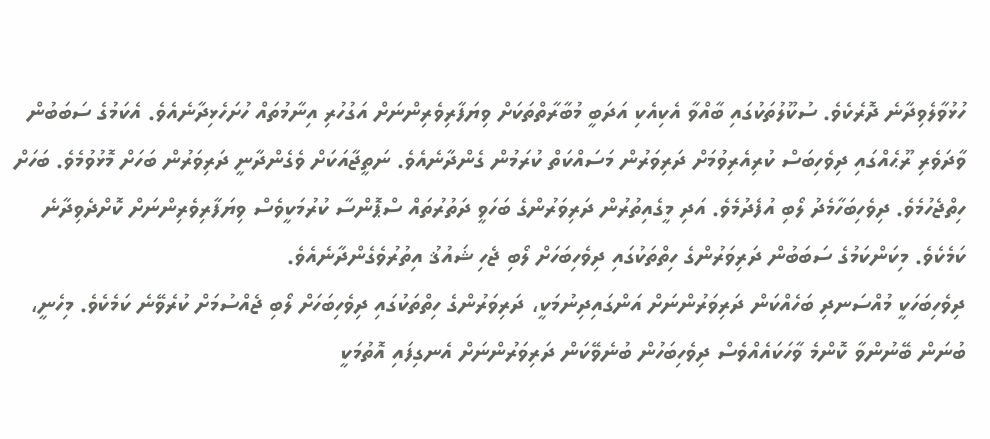ހުޅުވާލެވިދާނެ ދޮރެކެވެ. ސުކޫލުތަކުގައި ބާއްވާ އެކިއެކި އަދަބީ މުބާރާތްތަކަށް ވިޔަފާރިވެރިންނަށް އަގުހުރި އިނާމުތައް ހުށަހެޅިދާނެއެވެ. އެކަމުގެ ސަބަބުން ވާދަވެރި ރޫޙެއްގައި ދިވެހިބަސް ކުރިއެރިވުމަށް ދަރިވަރުން މަސައްކަތް ކުރަމުން ގެންދާނެއެވެ. ނަތީޖާއަކަށް ވެގެންދާނީ ދަރިވަރުން ބަހަށް މޮޅުވުމެވެ. ބަހަށް ހިތްޖެހުމެވެ. ދިވެހިބަހާމެދު ލޯބި އުފެދުމެވެ. އަދި މީގެއިތުރުން ދަރިވަރުންގެ ބަހަވީ ދަތުރުތައް ސްޕޮންސާ ކުރުމަކީވެސް ވިޔަފާރިވެރިންނަށް ކޮށްދެވިދާނެ ކަމެކެވެ. މިކަންކަމުގެ ސަބަބުން ދަރިވަރުންގެ ހިތްތަކުގައި ދިވެހިބަހަށް ލޯބި ޖެހި ޝައުޤު އިތުރުވެގެންދާނެއެވެ.
ދިވެހިބަހަކީ މުއްސަނދި ބަހެއްކަން ދަރިވަރުންނަށް އަންގައިދިނުމަކީ، ދަރިވަރުންގެ ހިތްތަކުގައި ދިވެހިބަހަށް ލޯބި ޖެއްސުމަށް ކުރެވޭނެ ކަމެކެވެ. މިހެނީ، ބުނަން ބޭނުންވާ ކޮންމެ ވާހަކައެއްވެސް ދިވެހިބަހުން ބުނެވޭކަން ދަރިވަރުންނަށް އެނގިފައި އޮތުމަކީ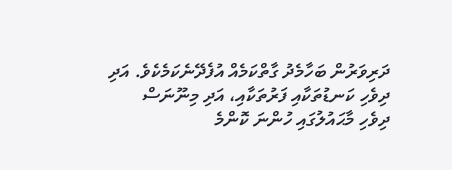ދަރިވަރުން ބަހާމެދު ގާތްކަމެއް އުފެދޭނެކަމެކެވެ. އަދި  ދިވެހި ކަނޑުތަކާއި ފަރުތަކާއި، އަދި މިނޫނަސް ދިވެހި މާޙައުލުގައި ހުންނަ ކޮންމެ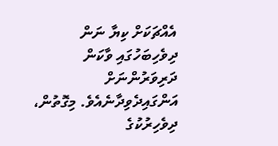އެއްޗަކަށް ކިޔާ ނަން ދިވެހިބަހުގައި ވާކަން ދަރިވަރުންނަށް އަންގައިދެވިދާނެއެވެ. މިގޮތުން، ދިވެހިރުކުގެ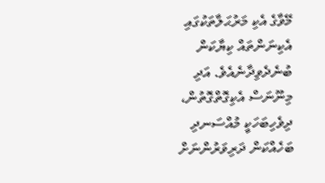މޭވާގެ އެކި މަރުޙަލާތަކުގައި އެކިނަންތައް ކިޔާކަން ބުނެދެވިދާނެއެވެ. އަދި މިނޫނަސް އެކިގޮތްގޮތުން، ދިވެހިބަހަކީ މުއްސަނދި ބަހެއްކަން ދަރިވަރުންނަށް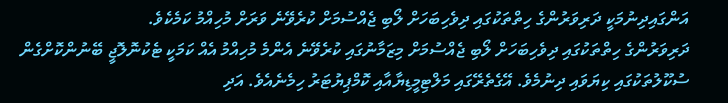އަންގައިދިނުމަކީ ދަރިވަރުންގެ ހިތްތަކުގައި ދިވެހިބަހަށް ލޯބި ޖެއްސުމަށް ކުރެވޭނެ ވަރަށް މުހިއްމު ކަމެކެވެ.
ދަރިވަރުންގެ ހިތްތަކުގައި ދިވެހިބަހަށް ލޯބި ޖެއްސުމަށް މިޒަމާނުގައި ކުރެވޭނެ އެންމެ މުހިއްމު އެއް ކަމަކީ ޓެކުނޮލޮޖީ ބޭނުންކޮށްގެން ސުކޫލުތަކުގައި ކިޔަވައި ދިނުމެވެ. އޭގެތެރޭގައި މަލްޓިމީޑިޔާއާއި ކޮމްޕިޔުޓަރު ހިމެނެއެވެ. އަދި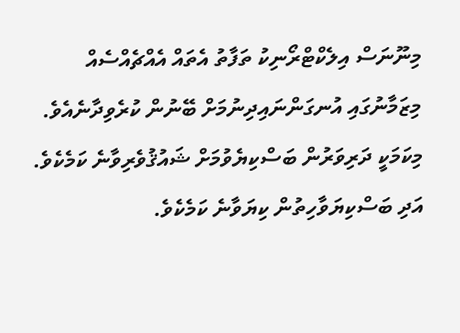މިނޫނަސް އިލެކްޓްރޯނިކު ތަފާތު އެތައް އެއްޗެއްސެއް މިޒަމާނުގައި އުނގަންނައިދިނުމަށް ބޭނުން ކުރެވިދާނެއެވެ. މިކަމަކީ ދަރިވަރުން ބަސްކިޔެވުމަށް ޝައުޤުވެރިވާނެ ކަމެކެވެ. އަދި ބަސްކިޔަވާހިތުން ކިޔަވާނެ ކަމެކެވެ.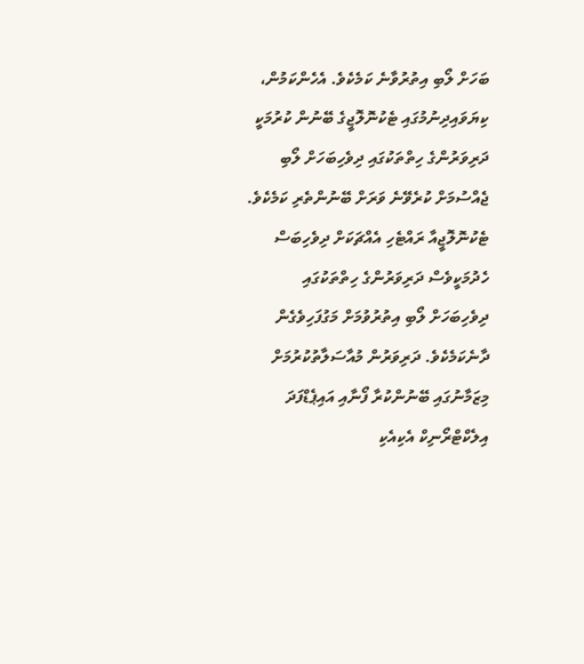ބަހަށް ލޯބި އިތުރުވާނެ ކަމެކެވެ. އެހެންކަމުން، ކިޔަވައިދިނުމުގައި ޓެކުނޮލޮޖީގެ ބޭނުން ކުރުމަކީ ދަރިވަރުންގެ ހިތްތަކުގައި ދިވެހިބަހަށް ލޯބި ޖެއްސުމަށް ކުރެވޭނެ ވަރަށް ބޭނުންތެރި ކަމެކެވެ.
ޓެކުނޮލޮޖީއާ ރައްޓެހި އެއްޗަކަށް ދިވެހިބަސް ހެދުމަކީވެސް ދަރިވަރުންގެ ހިތްތަކުގައި ދިވެހިބަހަށް ލޯބި އިތުރުވުމަށް މަގުފަހިވެގެން ދާނެކަމެކެވެ. ދަރިވަރުން މުއާސަލާތުކުރުމަށް މިޒަމާނުގައި ބޭނުންކުރާ ފޯނާއި އައިޕެޑްފަދަ އިލެކްޓްރޯނިކް އެކިއެކި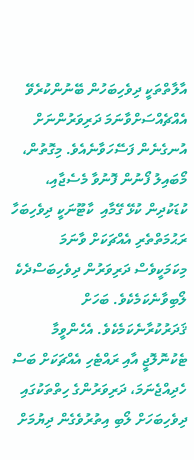އާލާތްތަކީ ދިވެހިބަހުން ބޭނުންކުރެވޭ އެއްޗެއްސަށްވާނަމަ ދަރިވަރުންނަށް އުނގެނެން ފަސޭހަވާނެއެވެ. މިގޮތުން، މޯބައިލު ފޯނުން ފޮނުވާ މެސެޖާއި، ކުޑަކުދިން ކުޅޭ ގޭމާއި  ކާޓޫނަކީ ދިވެހިބަހާ ރަޙުމަތްތެރި އެއްޗަކަށް ވާނަމަ މިކަމަކީވެސް ދަރިވަރުން ދިވެހިބަސްދެކެ ލޯބިވާނެކަމެކެވެ. ބަހަށް ޤަދަރުކުރާނެކަމެކެވެ. އެހެންވީމާ ޓެކުނޮލޮޖީ އާއި ރައްޓެހި އެއްޗަކަށް ބަސް ހެދިއްޖެނަމަ، ދަރިވަރުންގެ ހިތްތަކުގައި ދިވެހިބަހަށް ލޯބި އިތުރުވެގެން ދިޔުމަށް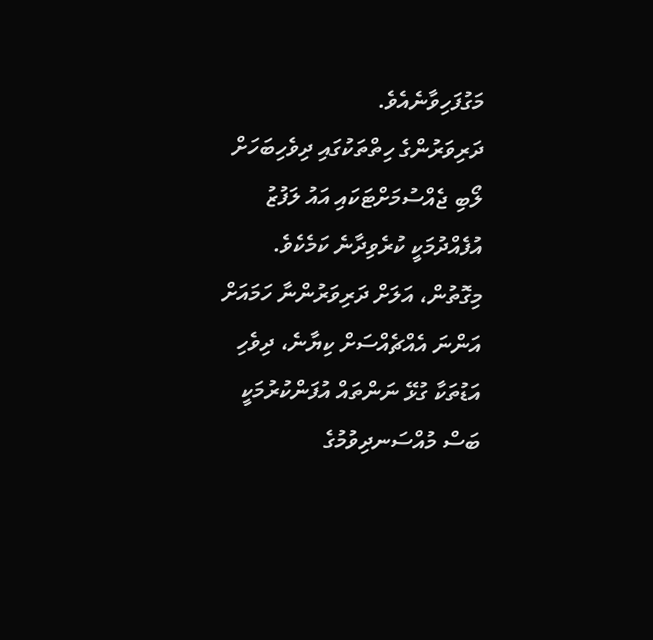މަގުފަހިވާނެއެވެ.
ދަރިވަރުންގެ ހިތްތަކުގައި ދިވެހިބަހަށް ލޯބި ޖެއްސުމަށްޓަކައި އައު ލަފުޒު އުފެއްދުމަކީ ކުރެވިދާނެ ކަމެކެވެ. މިގޮތުން، އަލަށް ދަރިވަރުންނާ ހަމައަށް އަންނަ އެއްޗެއްސަށް ކިޔާނެ، ދިވެހި އަޑުތަކާ ގުޅޭ ނަންތައް އުފަންކުރުމަކީ ބަސް މުއްސަނދިވުމުގެ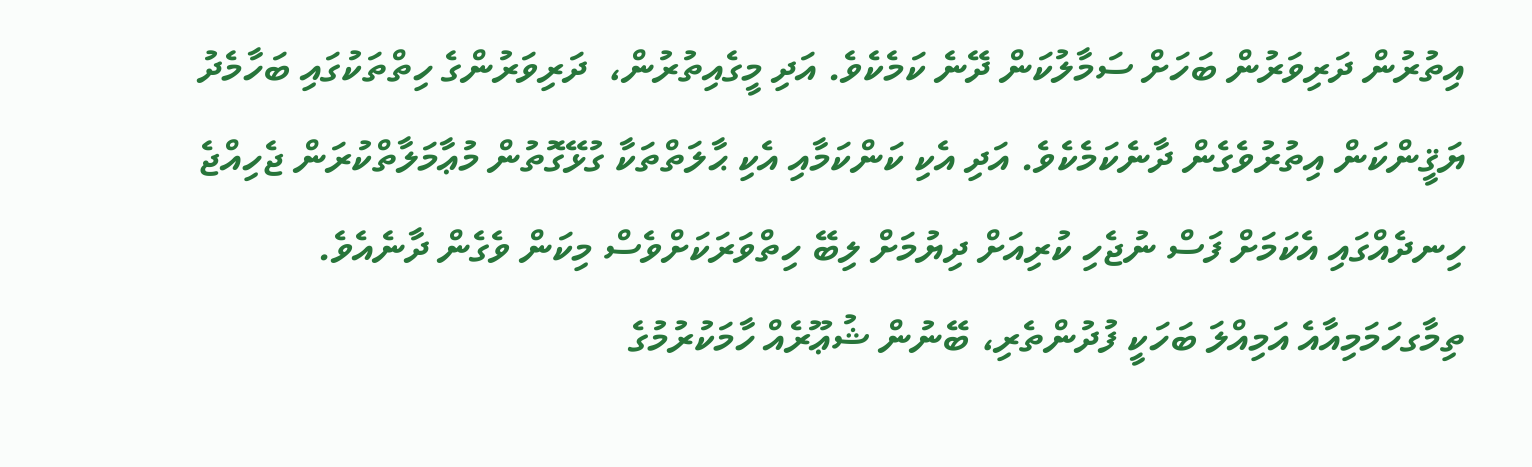އިތުރުން ދަރިވަރުން ބަހަށް ސަމާލުކަން ދޭނެ ކަމެކެވެ. އަދި މީގެއިތުރުން،  ދަރިވަރުންގެ ހިތްތަކުގައި ބަހާމެދު ޔަޤީންކަން އިތުރުވެގެން ދާނެކަމެކެވެ. އަދި އެކި ކަންކަމާއި އެކި ޙާލަތްތަކާ ގުޅޭގޮތުން މުޢާމަލާތްކުރަން ޖެހިއްޖެ ހިނދެއްގައި އެކަމަށް ފަސް ނުޖެހި ކުރިއަށް ދިޔުމަށް ލިބޭ ހިތްވަރަކަށްވެސް މިކަން ވެގެން ދާނެއެވެ. ތިމާގހަމަމިއާއެ އަމިއްލަ ބަހަކީ ފުދުންތެރި، ބޭނުން ޝުޢޫރެއް ހާމަކުރުމުގެ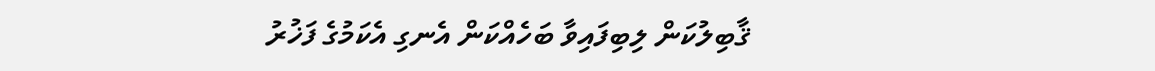ޤާބިލުކަން ލިބިފައިވާ ބަހެއްކަން އެނގި އެކަމުގެ ފަޚުރު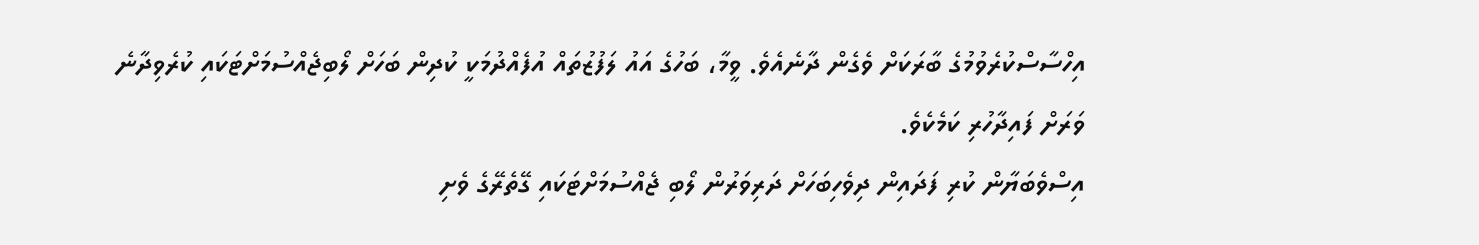އިހްސާސްކުރެވުމުގެ ބާރަކަށް ވެގެން ދާނެއެވެ. ވީމާ، ބަހުގެ އައު ލަފުޒުތައް އުފެއްދުމަކީ ކުދިން ބަހަށް ލޯބިޖެއްސުމަށްޓަކައި ކުރެވިދާނެ ވަރަށް ފައިދާހުރި ކަމެކެވެ.
އިސްވެބަޔާން ކުރި ފަދައިން ދިވެހިބަހަށް ދަރިވަރުން ލޯބި ޖެއްސުމަށްޓަކައި ގޭތެރޭގެ ވެށި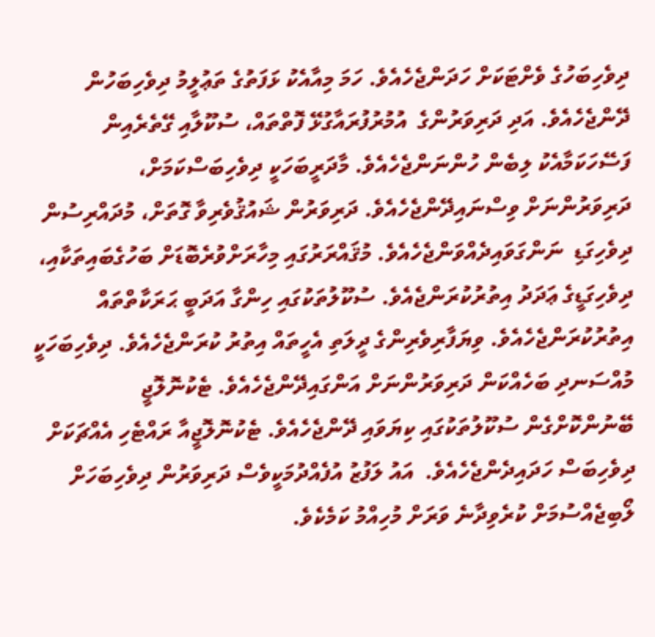ދިވެހިބަހުގެ ވެށްޓަކަށް ހަދަންޖެހެއެވެ. ހަމަ މިއާއެކު ޅަފަތުގެ ތަޢުލީމު ދިވެހިބަހުން ދޭންޖެހެއެވެ. އަދި ދަރިވަރުންގެ  އުމުރުފުރައާގުޅޭ ފޮތްތައް، ސުކޫލާއި ގޭތެރެއިން ފަސޭހަކަމާއެކު ލިބެން ހުންނަންޖެހެއެވެ. މާދަރީބަހަކީ ދިވެހިބަސްކަމަށް، ދަރިވަރުންނަށް ވިސްނައިދޭންޖެހެއެވެ. ދަރިވަރުން ޝައުޤުވެރިވާ ގޮތަށް، މުދައްރިސުން ދިވެހިގަޑި  ނަންގަވައިދެއްވަންޖެހެއެވެ. މުޤައްރަރުގައި މިހާރަށްވުރެބޮޑަށް ބަހުގެބައިތަކާއި، ދިވެހިގަޑީގެ ޢަދަދު އިތުރުކުރަންޖެއެވެ. ސުކޫލުތަކުގައި ހިންގާ އަދަބީ ޙަރަކާތްތައް އިތުރުކުރަންޖެހެއެވެ. ވިޔަފާރިވެރިންގެ ދީލަތި އެހީތައް އިތުރު ކުރަންޖެހެއެވެ. ދިވެހިބަހަކީ މުއްސަނދި ބަހެއްކަން ދަރިވަރުންނަށް އަންގައިދޭންޖެހެއެވެ. ޓެކުނޮލޮޖީ ބޭނުންކޮށްގެން ސުކޫލުތަކުގައި ކިޔަވައި ދޭންޖެހެއެވެ. ޓެކުނޮލޮޖީއާ ރައްޓެހި އެއްޗަކަށް ދިވެހިބަސް ހަދައިދެންޖެހެއެވެ.  އައު ލަފުޒު އުފެއްދުމަކީވެސް ދަރިވަރުން ދިވެހިބަހަށް ލޯބިޖެއްސުމަށް ކުރެވިދާނެ ވަރަށް މުހިއްމު ކަމެކެވެ.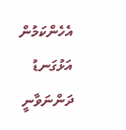އެހެންކަމުން އަޅުގަނޑު ދަންނަވާނީ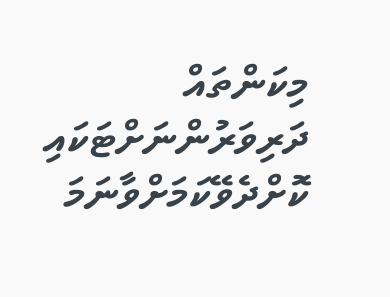މިކަންތައް ދަރިވަރުންނަށްޓަކައި ކޮށްދެވޭކަމަށްވާނަމަ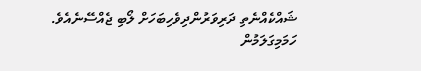ޝައްކެއްނެތި ދަރިވަރުންދިވެހިބަހަށް ލޯބި ޖެއްސޭނެއެވެ.
ހަމަމިގަލަމުން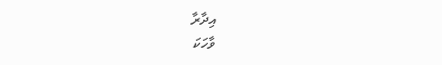އިދާރާ
ވާހަކަ